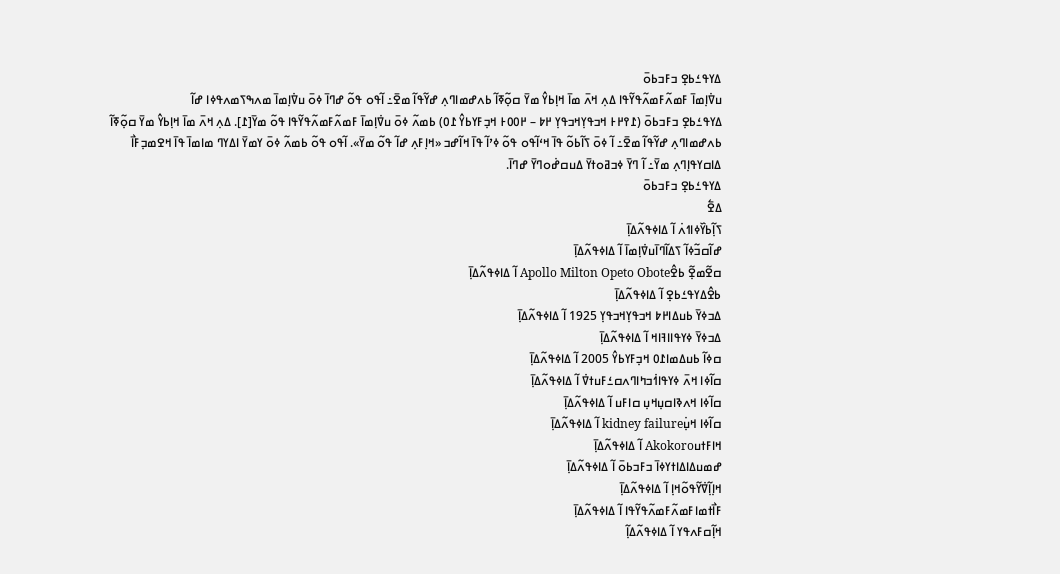ߡߌߟߑߕߐ߲ ߏߓߏߕߋ߫
ߎߜ߭ߊ߲ߘߊ߫ ߓߘߍ߬ߓߘߍ߬ߟߌ߬ߟߊ ߡߍ߲ ߞߍ߫ ߘߊ߫ ߞߊ߲ߕߌ߮ ߘߌ߫ ߛߋ߲߬ߧߊ߬ ߕߍߝߘߊߣߍ߲ ߝߌ߬ߟߊ߬ ߘߐ߫߸ ߊ߬ߟߋ ߟߋ߬ ߝߣߊ߫ ߦߋ߫ ߎߜ߭ߊ߲ߘߊ߫ ߘߍߒߖߘߍߟߦߊ ߝߊ߬
ߡߌߟߑߕߐ߲ ߏߓߏߕߋ߫ (߁߉߂߅ ߞߏߟߌ߲ߞߏߟߌ߲ ߂߈ – ߂߀߀߅ ߞߏ߲ߓߌߕߌ߮ ߁߀) ߕߘߍ߬ ߦߋ߫ ߎߜ߭ߊ߲ߘߊ߫ ߓߘߍ߬ߓߘߍ߬ߟߌ߬ߟߊ ߟߋ߬ ߘߌ߫[߁]. ߡߍ߲ ߞߍ߫ ߘߊ߫ ߞߊ߲ߕߌ߮ ߘߌ߫ ߛߋ߲߬ߧߊ߬ ߕߍߝߘߊߣߍ߲ ߝߌ߬ߟߊ߬ ߘߐ߫߸ ߊ߬ ߦߋ߫ ߖߊ߬ߕߋ߬ ߟߊ߫ ߞߵߊ߬ߟߋ ߟߋ߬ ߦߴߊ߬ ߟߊ߫ ߞߊ߬ߝߏ «ߞߊ߲ߓߍ߲ ߝߊ߬ ߟߋ߬ ߘߌ߫». ߊ߬ߟߋ ߟߋ߬ ߕߘߍ߬ ߦߋ߫ ߌߘߌ߫ ߊߡߌߣ ߘߊߘߊ߫ ߟߊ߫ ߞߐߘߏ߲ߓߊ߯ ߡߊߛߌߟߊ߲ߣߍ߲ ߘߌ߫߸ ߊ߬ ߣߌ߫ ߦߏߥߋߙߌ߫ ߡߎߛߝ߭ߋߣߌ߫ ߝߣߊ߫.
ߡߌߟߑߕߐ߲ ߏߓߏߕߋ߫
ߡߐ߱
ߖߊ߲߬ߕߌ߰ߦߊߗߍ߭ ߊ߬ ߡߊߦߟߍ߬ߡߊ߲߫
ߝߊ߬ߛߏ߬ߦߊ߬ ߖߡߊ߬ߣߊ߫ߎߜ߭ߊ߲ߘߊ߫ ߊ߬ ߡߊߦߟߍ߬ߡߊ߲߫
ߛߐ߬ߘߐ߲߬ ߕߐ߮Apollo Milton Opeto Obote ߊ߬ ߡߊߦߟߍ߬ߡߊ߲߫
ߕߐ߮ߡߌߟߑߕߐ߲ ߊ߬ ߡߊߦߟߍ߬ߡߊ߲߫
ߡߏߦߌ߫ ߕߎߡߊ߂߈ ߞߏߟߌ߲ߞߏߟߌ߲ 1925 ߊ߬ ߡߊߦߟߍ߬ߡߊ߲߫
ߡߏߦߌ߫ ߦߌߟߊߊߔߊߞ ߊ߬ ߡߊߦߟߍ߬ߡߊ߲߫
ߛߦߊ߬ ߕߎߡߘߊ߁߀ ߞߏ߲ߓߌߕߌ߮ 2005 ߊ߬ ߡߊߦߟߍ߬ߡߊ߲߫
ߛߊ߬ߦߊ ߞߍ߫ ߦߌߟߊߗ߭ߏߤߊߣߍߛߑߓߎߙߜ߭ ߊ߬ ߡߊߦߟߍ߬ߡߊ߲߫
ߛߊ߬ߦߊ ߞߍߢߊߛߎ߲ߞߎ߲ ߛߊߓߎ ߊ߬ ߡߊߦߟߍ߬ߡߊ߲߫
ߛߊ߬ߦߊ ߞߎ߲߭kidney failure ߊ߬ ߡߊߦߟߍ߬ߡߊ߲߫
ߞߊߓߙߎAkokoro ߊ߬ ߡߊߦߟߍ߬ߡߊ߲߫
ߝߘߎߡߊߡߊߙߌߦߊ߫ ߏߓߏߕߋ߫ ߊ߬ ߡߊߦߟߍ߬ߡߊ߲߫
ߞߊ߲ߊ߲߬ߜ߭ߌ߬ߟߋ߬ߞߊ߲ ߊ߬ ߡߊߦߟߍ߬ߡߊ߲߫
ߓߊ߯ߙߘߊߓߘߍ߬ߓߘߍ߬ߟߌ߬ߟߊ ߊ߬ ߡߊߦߟߍ߬ߡߊ߲߫
ߞߊ߲߬ߛߓߍߟߌ ߊ߬ ߡߊߦߟߍ߬ߡߊ߲߬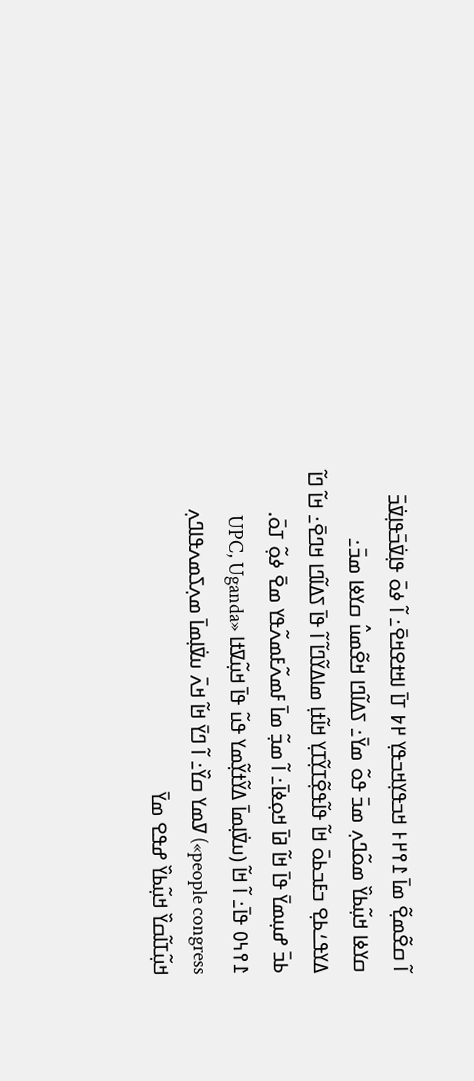ߊ߬ ߛߐ߬ߘߐ߲߬ ߘߊ߫ ߁߉߂߅ ߞߏߟߌ߲ߞߏߟߌ߲ ߂߈ ߠߊ߫ ߊߞߙߐߞߐ߫߸ ߊ߬ ߦߋ߫ ߟߊ߲ߜ߭ߏ߫ߟߊ߲ߜ߭ߏ߫ ߛߌߦߊ ߞߎ߲߬ߕߌ߰ ߘߋ߬ߣߍ߲ ߘߏ߫ ߟߋ߬ ߘߌ߫߸ ߖߡߊ߬ߣߊ ߞߐ߬ߘߎ߮ ߛߌߦߊ ߘߏ߫߸ ߡߌߟߑߕߐ߲ ߏߓߏߕߋ߫ ߞߊ߬ ߟߊ߬ߟߐ߲߬ߠߌ߲߬ߠߌ߲ ߞߊ߬ߙߊ߲ ߘߊߡߌ߬ߣߊ߬ ߊ߬ ߟߊ߫ ߖߡߊ߬ߣߊ ߞߣߐ߫߸ ߞߊ߬ ߣߊ߬ ߕߏ߫ ߝߎ߲ߘߌ߫ ߟߊ߫ ߞߊ߬ ߥߊ߫ ߞߋ߲ߦߊ߫߸ ߊ߬ ߘߏ߲߬ ߘߊ߫ ߓߘߍ߬ߓߘߍ߬ߟߌ ߘߐ߫ ߦߋ߲߬ ߠߋ߫.
߁߉߆߀ ߟߊ߫߸ ߊ߬ ߞߊ߬ (ߎߜ߭ߊ߲ߘߊ߫ ߡߌ߬ߙߌ߲߬ߘߌ ߟߎ߬ ߟߊ߫ ߞߎ߲߬ߜߙߊ «UPC, Uganda people congress») ߜߘߌ ߛߌ߰߸ ߊ߬ ߣߌ߫ ߞߊ߬ ߞߍ߫ ߎߜ߭ߊ߲ߘߊ߫ ߘߍ߲ߖߘߍߟߊߣߍ߲ ߞߎ߲߬ߠߊ߬ߛߌ߰ ߞߎ߲߬ߕߌ߰ ߝߟߐ ߘߌ߫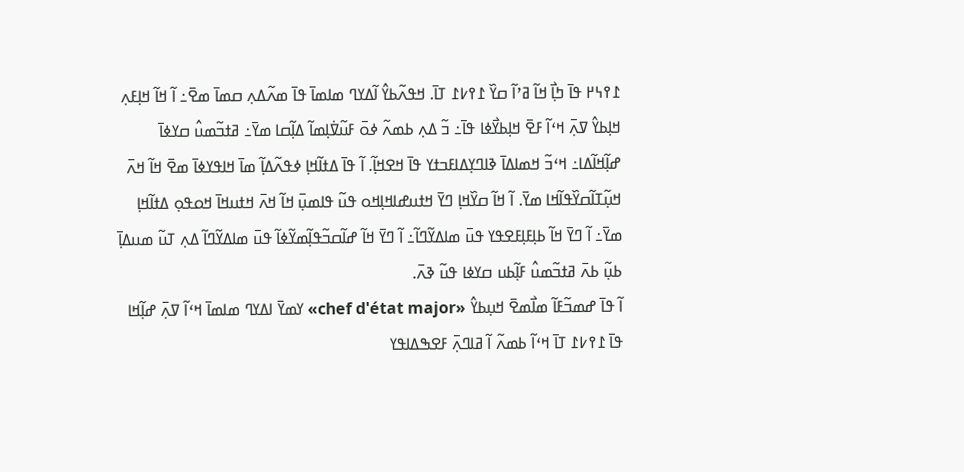߁߉߆߂ ߟߊ߫ ߤߊ߲߯ ߞߊ߬ ߥߴߊ߬ ߛߌ߰ ߁߉߇߁ ߠߊ߫. ߞߟߍ߬ߕߌ߮ ߊ߬ߡߌߣ ߘߊߘߊ߫ ߟߊ߫ ߘߍ߬ߡߍ߲ ߛߘߊ߫ ߘߐ߫߸ ߊ߬ ߞߊ߬ ߞߊ߲ߓߍ߲ ߞߊ߲ߕߌ߮ ߜߍ߲߫ ߞߵߊ߬ ߓߐ߫ ߞߊ߲ߕߌ߯ߦߊ ߟߊ߫߸ ߏ߬ ߡߍ߲ ߕߘߍ߬ ߦߋ߫ ߓߎ߬ߜ߭ߊ߲ߘߊ߬ ߡߊ߲߬ߛߊ ߘߌ߫߸ ߥߙߏ߬ߘߎ߮ ߛߌߦߊ߫ ߝߊ߲߬ߞߊ߬ߡߊ߸ ߞߵߏ߬ ߞߘߊߡߊ߫ ߢߊߣߌ߲ߡߊߓߏߙߌ ߟߊ߫ ߞߐߞߊ߲߬. ߊ߬ ߟߊ߫ ߡߙߊ߬ߞߊ߲ ߦߟߍ߬ߡߊ߲߬ ߘߊ߫ ߞߊߟߌߦߊ߫ ߘߐ߫ ߞߊ߬ ߞߍ߫ ߞߎ߲߬ߠߊ߬ߛߌ߰ߟߊ߬ߞߊ ߘߌ߫. ߊ߬ ߞߊ߬ ߛߌ߰ߞߊ߲ ߣߌ߫ ߞߙߎߝߊߞߊ߲ߞߋ ߟߎ߬ ߟߊߘߎ߲߫ ߞߊ߬ ߞߍ߫ ߞߙߎߞߊ߫ ߞߋߟߋ߲ ߡߙߊ߬ߞߊ߲ ߘߌ߫߸ ߊ߬ ߣߌ߫ ߞߊ߬ ߕߊ߲ߓߊ߲ߓߐߟߌ ߟߎ߫ ߘߊߡߌ߬ߣߊ߬߸ ߊ߬ ߣߌ߫ ߞߊ߬ ߝߊ߬ߛߏ߬ߟߊ߲߬ߘߌ߬ߦߊ߬ ߟߎ߫ ߘߊߡߌ߬ߣߊ߬ ߡߍ߲ ߠߎ߬ ߘߎߡߊ߲߫ ߕߎ߲߬ ߕߍ߫ ߥߙߏ߬ߘߎ߮ ߓߊ߲߬ߕߎ ߛߌߦߊ ߟߎ߬ ߢߍ߫.
ߊ߬ ߟߊ߫ ߝߘߏ߬ߓߊ߬ ߘߊ߯ߘߐ߫ ߞߎ߲ߕߌ߮ «chef d'état major» ߌߘߌ߫ ߊߡߌߣ ߘߊߘߊ߫ ߞߵߊ߬ ߜߍ߲߫ ߝߊ߲߬ߞߊ ߟߊ߫ ߁߉߇߁ ߠߊ߫ ߞߵߊ߬ ߕߘߍ߬ ߊ߬ ߥߊߣߍ߲߫ ߓߐߒߡߊߟߌ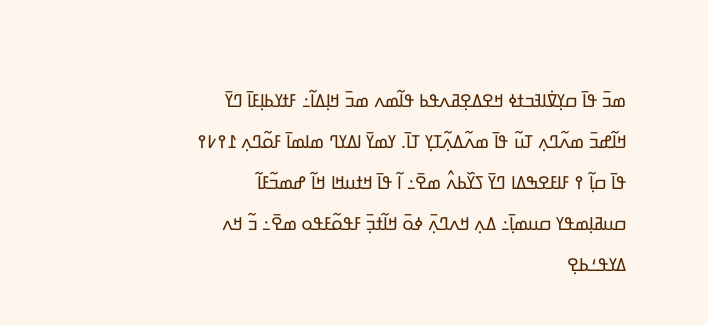ߘߏ߫ ߟߊ߫ ߛߌ߲ߜ߭ߊߔߏߙߦ ߞߐߡߐ߲ߥߍߟߕ ߟߊ߬ߘߍ ߘߏ߫ ߞߊ߲ߡߊ߬߸ ߓߙߌߕߊ߲ߓߊ߫ ߣߌ߫ ߞߊ߬ߝߏ߫ ߘߍ߬ߣߍ߲ ߠߎ߬ ߟߊ߫ ߘߍ߬ߡߍ߲߬ߠߌ߲ ߠߊ߫. ߌߘߌ߫ ߊߡߌߣ ߘߊߘߊ߫ ߓߋ߬ߣߍ߲ ߁߉߇߉ ߟߊ߫ ߛߊ߲߬ ߉ ߓߊߓߐߒߡߊ ߣߌ߫ ߖߌ߰ߕߍ߮ ߘߐ߫߸ ߊ߬ ߟߊ߫ ߞߙߎߞߊ ߞߊ߬ ߝߘߏ߬ߓߊ߬ ߛߎߥߊ߲ߘߟߌ ߛߎߘߊ߲߫߸ ߡߍ߲ ߞߍߣߍ߲߫ ߦߋ߫ ߞߊ߬ߙߏ߲߫ ߓߟߋ߬ߓߟߋ ߘߐ߫߸ ߏ߬ ߞߍ ߡߌߟߑߕߐ߲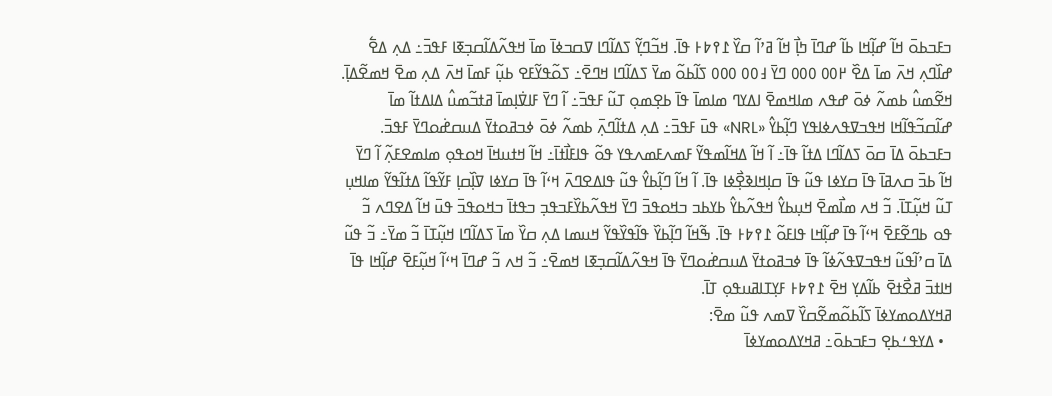ߏߓߏߕߋ߫ ߞߊ߬ ߝߊ߲߬ߞߊ ߕߊ߬ ߝߣߊ߫ ߤߊ߲߯ ߞߊ߬ ߥߴߊ߬ ߛߌ߰ ߁߉߈߅ ߟߊ߫. ߞߏ߬ߣߌ߲߬ ߖߡߊ߬ߣߊ ߜߛߏߦߊ߫ ߘߊ߫ ߞߟߍ߬ߡߊ߬ߛߏ߲ߧߊ ߓߟߏ߫߸ ߡߍ߲ ߡߐ߱ ߝߊ߰ߣߍ߲ ߞߍ߫ ߘߊ߫ ߡߐ߰ ߂߀߀ ߀߀߀ ߣߌ߫ ߃߀߀ ߀߀߀ ߖߊ߬ߕߋ߬ ߘߌ߫ ߖߡߊ߬ߣߊ ߞߣߐ߫߸ ߖߋ߬ߟߌ߬ߓߐ ߕߎ߲߬ ߓߘߊ߫ ߞߍ߫ ߡߍ߲ ߘߐ߫ ߞߘߐ߬ߡߊ߲߫. ߞߐ߬ߘߎ߮ ߕߘߍ߬ ߦߋ߫ ߝߟߍ ߘߊߞߘߐ߫ ߊߡߌߣ ߘߊߘߊ߫ ߟߊ߫ ߕߐ߲ߘߋ߲ ߠߎ߬ ߓߟߏ߫߸ ߊ߬ ߣߌ߫ ߓߊߜ߭ߊ߲ߘߊ߫ ߥߙߏ߬ߘߎ߮ ߡߊߡߙߊ߬ ߘߊ߫ ߝߊ߬ߛߏ߬ߟߊ߬ߞߊ ߞߟߏߜߟߍߦߊߟߌ ߣߊ߲߬ߕߌ߮ «NRL» ߟߎ߫ ߓߟߏ߫߸ ߡߍ߲ ߡߙߊ߬ߣߍ߲߫ ߕߘߍ߬ ߦߋ߫ ߦߏߥߋߙߌ߫ ߡߎߛߝ߭ߋߣߌ߫ ߓߟߏ߫. ߏߓߏߕߋ߫ ߡߊ߫ ߛߋ߫ ߖߡߊ߬ߣߊ ߡߙߊ߬ ߟߊ߫߸ ߊ߬ ߞߊ߬ ߡߞߊ߬ߘߟߌ߬ ߓߘߍߓߘߍߟߌ ߟߋ߬ ߟߊߓߊ߯ߙߊ߫߸ ߞߊ߬ ߞߙߎߞߊ߫ ߞߋߟߋ߲ ߘߊߘߐߓߍ߲߬ ߊ߬ ߣߌ߫ ߞߊ߬ ߕߏ߫ ߛߍߥߊ߫ ߟߊ߫ ߛߌߦߊ ߟߎ߬ ߟߊ߫ ߛߊ߲ߞߊߢߐ߲߯ߦߊ ߟߊ߫. ߊ߬ ߞߊ߬ ߣߊ߲߬ߕߌ߮ ߟߎ߬ ߟߊߡߐߣߍ߫ ߞߵߊ߬ ߟߊ߫ ߛߌߦߊ ߜߊ߲߰ߛߊ߲ ߓߌ߬ߟߊ߬ ߡߙߊ߬ߟߌ߬ ߘߊߞߎ߲ ߠߎ߬ ߞߎ߲߬ߠߊ߫. ߏ߬ ߞߍ ߘߊ߯ߘߐ߫ ߞߎ߲ߕߌ߮ ߞߟߍ߬ߕߌ߮ ߕߌߕߏ ߏߞߋߟߏ߫ ߣߌ߫ ߞߟߍ߬ߕߌ߰ߓߏߟߏ߲ ߏߟߙߊ߫ ߏߞߋߟߏ߫ ߟߎ߫ ߞߊ߬ ߡߐߣߍ ߏ߬ ߟߋ ߕߣߐ߬ߓߐ߫ ߞߵߊ߬ ߟߊ߫ ߝߊ߲߬ߞߊ ߟߊߓߋ߬ ߁߉߈߅ ߟߊ߫. ߒ߬ߞߊ߬ ߣߊ߲߬ߕߌ߰ ߟߊ߬ߟߌ߰ߟߌ߬ ߞߎߘߊ ߡߍ߲ ߛߌ߰ ߘߊ߫ ߖߡߊ߬ߣߊ ߞߎ߲߬ߠߊ߫ ߏ߬ ߘߌ߫߸ ߏ߬ ߟߎ߬ ߡߊ߫ ߛߴߊ߬ߟߎ߬ ߞߟߏߜߟߍ߬ߦߊ߬ ߟߊ߫ ߦߏߥߋߙߌ߫ ߡߎߛߝ߭ߋߣߌ߫ ߟߊ߫ ߞߟߍ߬ߡߊ߬ߛߏ߲ߧߊ ߞߘߐ߫߸ ߏ߬ ߞߍ ߏ߬ ߝߣߊ߫ ߞߵߊ߬ ߞߎ߲߬ߓߐ߫ ߝߊ߲߬ߞߊ ߟߊ߫ ߞߊߙߏ߫ ߥߐ߯ߙߐ߫ ߕߊ߬ߡߌ߲ ߞߐ߫ ߁߉߈߅ ߓߌ߲ߠߊߥߎߟߋ߲ ߠߊ߫.
ߥߞߌߡߋߘߌߦߊ߫ ߖߊ߬ߕߋ߬ߘߐ߬ߛߌ߰ ߜߘߍ ߟߎ߬ ߘߐ߫:
  • ߡߌߟߑߕߐ߲ ߏߓߏߕߋ߫߸ ߥߞߌߡߋߘߌߦߊ߫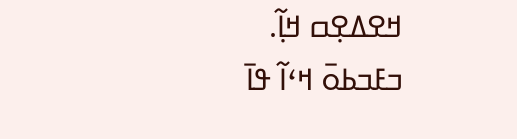ߞߐߡߐ߲ߛ ߞߊ߲߬.
ߏߓߏߕߋ߫ ߞߵߊ߬ ߟߊ߫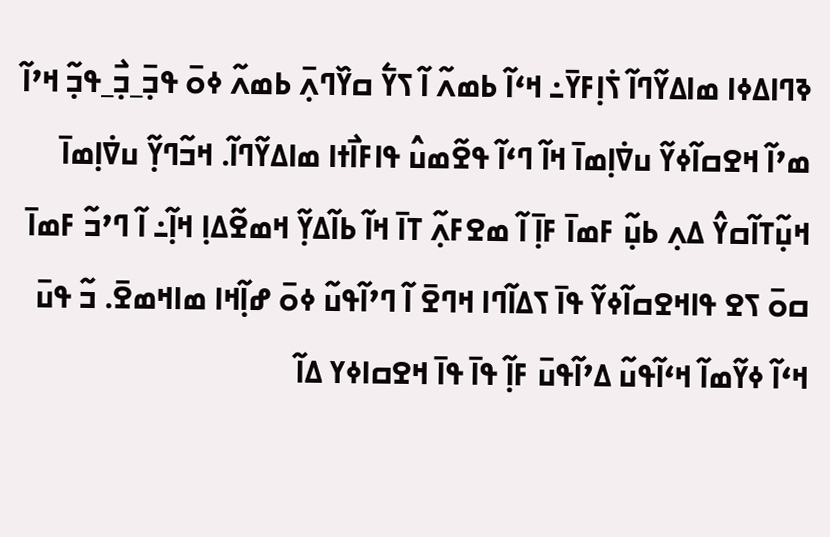ߢߣߊߡߦߊ ߘߊߡߌ߬ߣߊ߬ ߖ߭ߊ߲ߓߌ߫߸ ߞߵߊ߬ ߕߘߍ߬ ߊ߬ ߖߌ߱ ߛߌ߰ߣߍ߲߫ ߕߘߍ߬ ߦߋ߫ ߟߏ߲߫_ߏ߲߯_ߟߏ߲߬ ߞߴߊ߬ ߘߴߊ߬ ߞߐߛߊ߬ߦߌ߬ ߎߜ߭ߊ߲ߘߊ߫ ߞߊ߬ ߣߵߊ߬ ߟߐ߬ߘߎ߮ ߟߊߓߊ߯ߙߊ ߘߊߡߌ߬ߣߊ߬. ߞߏ߬ߣߌ߲߬ ߎߜ߭ߊ߲ߘߊ߫ ߞߎ߲߬ߠߊ߬ߛߌ߮ ߡߍ߲ ߕߎ߲߬ ߓߘߊ߫ ߓߊ߲߫ ߊ߬ ߘߐߓߍ߲߬ ߠߊ߫ ߞߊ߬ ߕߊ߬ߡߌ߲߬ ߞߘߐ߬ߡߊ߲ ߞߊ߲߬߸ ߊ߬ ߣߴߏ߬ ߓߘߊ߫ ߛߋ߫ ߖߐ ߟߊߞߐߛߊ߬ߦߌ߬ ߟߊ߫ ߖߡߊ߬ߣߊ ߞߣߐ߫ ߊ߬ ߣߴߊ߬ߟߎ߬ ߦߋ߫ ߝߊ߲߬ߞߊ ߘߊߞߘߐ߫. ߏ߬ ߟߎ߫ ߞߵߊ߬ ߦߌ߬ߘߊ߬ ߞߵߊ߬ߟߎ߬ ߡߴߊ߬ߟߎ߫ ߓߊ߲߬ ߟߊ߫ ߟߊ߫ ߞߐߛߊߦߌ ߡߊ߬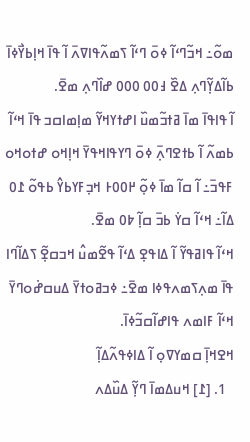ߘߋ߬߸ ߞߏ߬ߣߵߊ߬ ߦߋ߫ ߣߵߊ߬ ߖߘߍ߬ߟߊߜߍ߫ ߊ߬ ߟߊ߫ ߞߊ߲ߕߌ߯ߦߊ߫ ߕߊ߬ߡߌ߲߬ߣߍ߲ ߡߐ߰ ߃߀߀ ߀߀߀ ߝߊ߰ߣߍ߲ ߘߐ߫.
ߊ߬ ߟߊߟߊ߫ ߘߊ߫ ߥߙߏ߬ߘߎ߰ ߊߝߙߌߞߌ߬ ߘߊ߲ߘߊߛߏ ߟߊ߫ ߞߵߊ߬ ߕߘߍ߬ ߊ߬ ߕߙߐߣߍ߲߫ ߦߋ߫ ߣߌߟߊߞߟߌ߫ ߞߊ߲ߞߋ ߝߙߋߞߋ ߓߟߏ߫߸ ߊ߬ ߛߊ߬ ߘߊ߫ ߦߋ߲߬ ߂߀߀߅ ߞߏ߲ߓߌߕߌ߮ ߕߟߋ߬ ߁߀ ߡߊ߬߸ ߞߵߊ߬ ߛߌ߭ ߕߏ߫ ߛߊ߲߬ ߈߀ ߘߐ߫.
ߞߵߊ߬ ߟߊߥߟߌ߬ ߊ߬ ߡߊߟߐ߲ ߡߵߊ߬ ߟߐ߬ߘߎ߮ ߞߏߛߐ߲߬ ߖߡߊ߬ߣߊ ߟߊ߫ ߘߍ߲ߖߘߍߟߦߊ ߘߐ߫߸ ߦߏߥߋߙߌ߫ ߡߎߛߝ߭ߋߣߌ߫ ߞߵߊ߬ ߓߊߘߍ ߟߊߝߊ߬ߛߏ߬ߦߊ߫.
ߞߐߞߊ߲߫ ߛߘߌߜߋ߲ ߊ߬ ߡߊߦߟߍ߬ߡߊ߲߬
  1. [߁] ߞߎߡߘߊ߫ ߣߌ߲߬ ߡߎ߰ߡߍ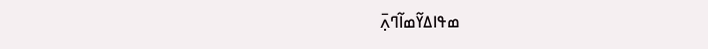ߘߟߊߡߌ߬ߘߊ߬ߣߍ߲߫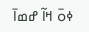ߦߋ߫ ߞߊ߬ ߝߘߊ߫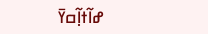ߝߊ߬ߙߊ߲߬ߛߌ߫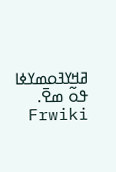ߥߞߌߔߋߘߌߦߊ ߟߋ߬ ߘߐ߫. Frwiki